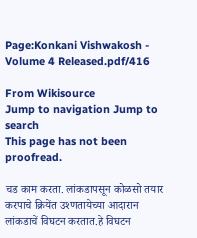Page:Konkani Vishwakosh - Volume 4 Released.pdf/416

From Wikisource
Jump to navigation Jump to search
This page has not been proofread.

चड काम करता. लांकडापसून कोळसो तयार करपाचे क्रियेंत उश्णतायेच्या आदारान लांकडाचें विघटन करतात.हे विघटन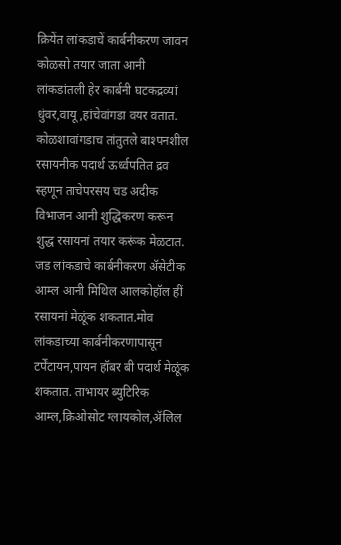क्रियेंत लांकडाचें कार्बनीकरण जावन कोळसो तयार जाता आनी लांकडांतली हेर कार्बनी घटकद्रव्यां धुंवर,वायू,हांचेवांगडा वयर वतात. कोळशावांगडाच तांतुतले बाश्पनशील रसायनीक पदार्थ ऊर्ध्वपतित द्रव स्हणून ताचेपरसय चड अदीक विभाजन आनी शुद्धिकरण करून शुद्ध रसायनां तयार करूंक मेळटात. जड लांकडाचे कार्बनीकरण ॲसेटीक आम्ल आनी मिथिल आलकोहॉल हीं रसायनां मेळूंक शकतात.मोव लांकडाच्या कार्बनीकरणापासून टर्पेंटायन,पायन हॉबर बी पदार्थ मेळूंक शकतात. ताभायर ब्युटिरिक आम्ल,क्रिओसोट ग्लायकोल,ॲलिल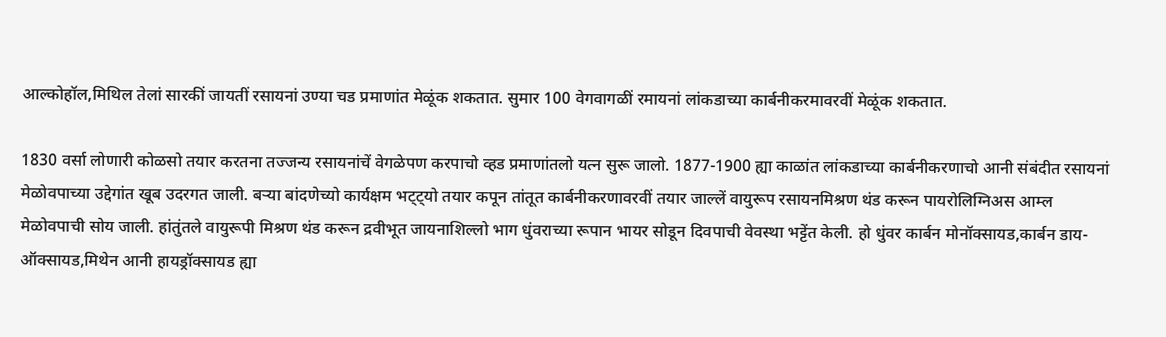आल्कोहॉल,मिथिल तेलां सारकीं जायतीं रसायनां उण्या चड प्रमाणांत मेळूंक शकतात. सुमार 100 वेगवागळीं रमायनां लांकडाच्या कार्बनीकरमावरवीं मेळूंक शकतात.

1830 वर्सा लोणारी कोळसो तयार करतना तज्जन्य रसायनांचें वेगळेपण करपाचो व्हड प्रमाणांतलो यत्न सुरू जालो. 1877-1900 ह्या काळांत लांकडाच्या कार्बनीकरणाचो आनी संबंदीत रसायनां मेळोवपाच्या उद्देगांत खूब उदरगत जाली. बऱ्या बांदणेच्यो कार्यक्षम भट्ट्यो तयार कपून तांतूत कार्बनीकरणावरवीं तयार जाल्लें वायुरूप रसायनमिश्रण थंड करून पायरोलिग्निअस आम्ल मेळोवपाची सोय जाली. हांतुंतले वायुरूपी मिश्रण थंड करून द्रवीभूत जायनाशिल्लो भाग धुंवराच्या रूपान भायर सोडून दिवपाची वेवस्था भट्टेंत केली. हो धुंवर कार्बन मोनॉक्सायड,कार्बन डाय-ऑक्सायड,मिथेन आनी हायड्रॉक्सायड ह्या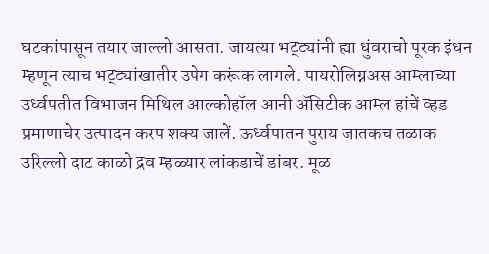घटकांपासून तयार जाल्लो आसता. जायत्या भट्ट्यांनी ह्या धुंवराचो पूरक इंधन म्हणून त्याच भट्ट्यांखातीर उपेग करूंक लागले. पायरोलिग्नअस आम्लाच्या उर्ध्वपतीत विभाजन मिथिल आल्कोहॉल आनी ॲसिटीक आम्ल हांचें व्हड प्रमाणाचेर उत्पादन करप शक्य जालें. ऊर्ध्वपातन पुराय जातकच तळाक उरिल्लो दाट काळो द्रव म्हळ्यार लांकडाचें डांबर. मूळ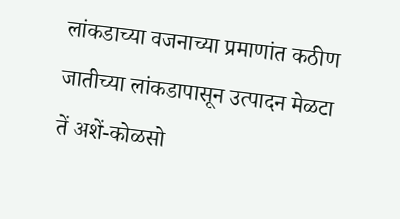लांकडाच्या वजनाच्या प्रमाणांत कठीण जातीच्या लांकडापासून उत्पादन मेळटा तें अशें-कोळसो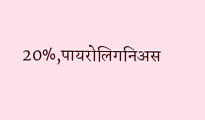20%,पायरोलिगनिअस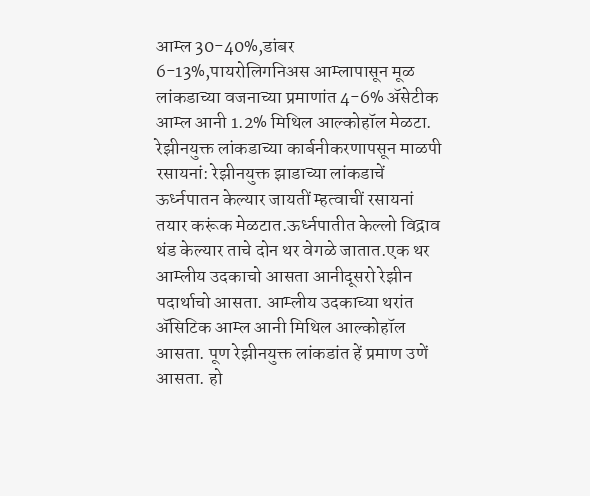आम्ल 30-40%,डांबर 6-13%,पायरोलिगनिअस आम्लापासून मूळ लांकडाच्या वजनाच्या प्रमाणांत 4-6% ॲसेटीक आम्ल आनी 1.2% मिथिल आल्कोहॉल मेळटा. रेझीनयुक्त लांकडाच्या कार्बनीकरणापसून माळपी रसायनां: रेझीनयुक्त झाडाच्या लांकडाचें ऊर्ध्नपातन केल्यार जायतीं म्हत्वाचीं रसायनां तयार करूंक मेळटात.ऊर्ध्नपातीत केल्लो विद्राव थंड केल्यार ताचे दोन थर वेगळे जातात.एक थर आम्लीय उदकाचो आसता आनीदूसरो रेझीन पदार्थाचो आसता. आम्लीय उदकाच्या थरांत ॲसिटिक आम्ल आनी मिथिल आल्कोहॉल आसता. पूण रेझीनयुक्त लांकडांत हें प्रमाण उणें आसता. हो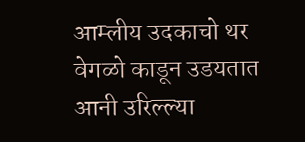आम्लीय उदकाचो थर वेगळो काडून उडयतात आनी उरिल्ल्या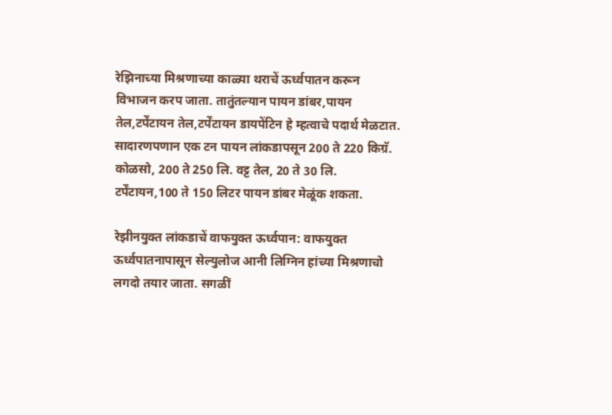रेझिनाच्या मिश्रणाच्या काळ्या थराचें ऊर्ध्वपातन करून विभाजन करप जाता. तातुंतल्यान पायन डांबर,पायन तेल,टर्पेंटायन तेल,टर्पेंटायन डायपेंटिन हे म्हत्वाचे पदार्थ मेळटात. सादारणपणान एक टन पायन लांकडापसून 200 ते 220 किग्रॅ. कोळसो, 200 ते 250 लि. वट्ट तेल, 20 ते 30 लि. टर्पेंटायन,100 ते 150 लिटर पायन डांबर मेळूंक शकता.

रेझीनयुक्त लांकडाचें वाफयुक्त ऊर्ध्वपान: वाफयुक्त ऊर्ध्वपातनापासून सेल्युलोज आनी लिग्निन हांच्या मिश्रणाचो लगदो तयार जाता. सगळीं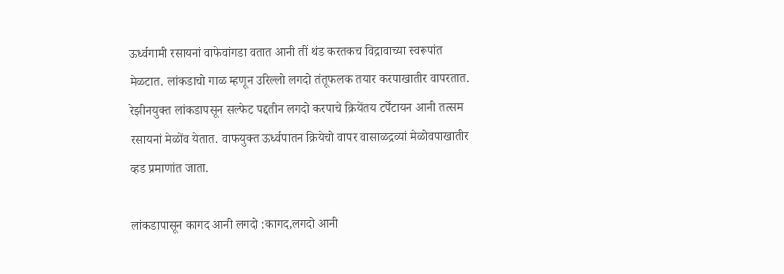ऊर्ध्वगामी रसायनां वाफेवांगडा वतात आनी तीं थंड करतकच विद्रावाच्या स्वरूपांत मेळटात. लांकडाचो गाळ म्हणून उरिल्लो लगदो तंतूफलक तयार करपाखातीर वापरतात. रेझीनयुक्त लांकडापसून सल्फेट पद्दतीन लगदो करपाचे क्रियेंतय टर्पेंटायन आनी तत्सम रसायनां मेळोंव येतात. वाफयुक्त ऊर्ध्वपातन क्रियेचो वापर वासाळद्रव्यां मेळोवपाखातीर व्हड प्रमाणांत जाता.

लांकडापासून कागद आनी लगदो :कागद,लगदो आनी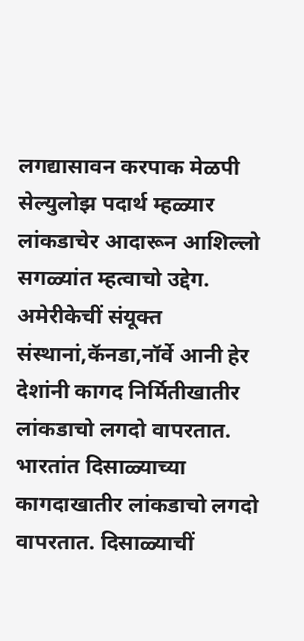लगद्यासावन करपाक मेळपी सेल्युलोझ पदार्थ म्हळ्यार लांकडाचेर आदारून आशिल्लो सगळ्यांत म्हत्वाचो उद्देग. अमेरीकेचीं संयूक्त संस्थानां,कॅनडा,नॉर्वे आनी हेर देशांनी कागद निर्मितीखातीर लांकडाचो लगदो वापरतात. भारतांत दिसाळ्याच्या कागदाखातीर लांकडाचो लगदो वापरतात. दिसाळ्याचीं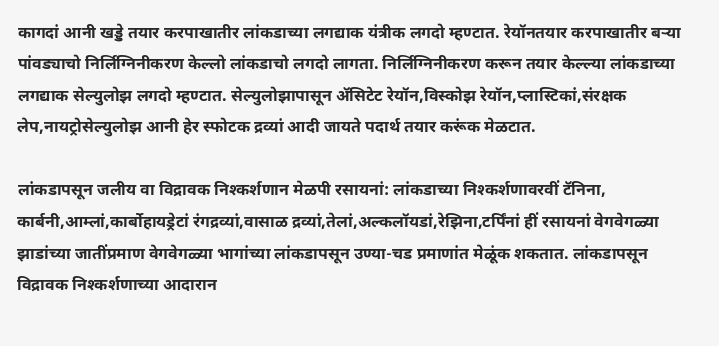कागदां आनी खड्डे तयार करपाखातीर लांकडाच्या लगद्याक यंत्रीक लगदो म्हण्टात. रेयॉनतयार करपाखातीर बऱ्या पांवड्याचो निर्लिग्निनीकरण केल्लो लांकडाचो लगदो लागता. निर्लिग्निनीकरण करून तयार केल्ल्या लांकडाच्या लगद्याक सेल्युलोझ लगदो म्हण्टात. सेल्युलोझापासून ॲसिटेट रेयॉन,विस्कोझ रेयॉन,प्लास्टिकां,संरक्षक लेप,नायट्रोसेल्युलोझ आनी हेर स्फोटक द्रव्यां आदी जायते पदार्थ तयार करूंक मेळटात.

लांकडापसून जलीय वा विद्रावक निश्कर्शणान मेळपी रसायनां: लांकडाच्या निश्कर्शणावरवीं टॅनिना, कार्बनी,आम्लां,कार्बोहायड्रेटां रंगद्रव्यां,वासाळ द्रव्यां,तेलां,अल्कलॉयडां,रेझिना,टर्पिंनां हीं रसायनां वेगवेगळ्या झाडांच्या जातींप्रमाण वेगवेगळ्या भागांच्या लांकडापसून उण्या-चड प्रमाणांत मेळूंक शकतात. लांकडापसून विद्रावक निश्कर्शणाच्या आदारान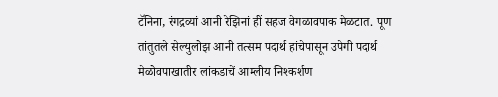टॅनिना, रंगद्रव्यां आनी रेझिनां हीं सहज वेगळावपाक मेळटात. पूण तांतुतले सेल्युलोझ आनी तत्सम पदार्थ हांचेपासून उपेगी पदार्थ मेळोवपाखातीर लांकडाचें आम्लीय निश्कर्शण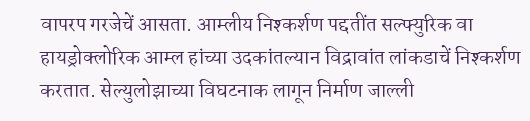वापरप गरजेचें आसता. आम्लीय निश्कर्शण पद्दतींत सल्फ्युरिक वा हायड्रोक्लोरिक आम्ल हांच्या उदकांतल्यान विद्रावांत लांकडाचें निश्कर्शण करतात. सेल्युलोझाच्या विघटनाक लागून निर्माण जाल्ली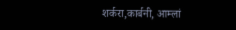शर्करा,कार्बनी, आम्लां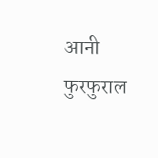आनी फुरफुराल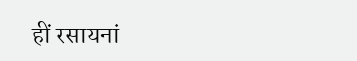हीं रसायनां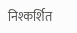निश्कर्शित